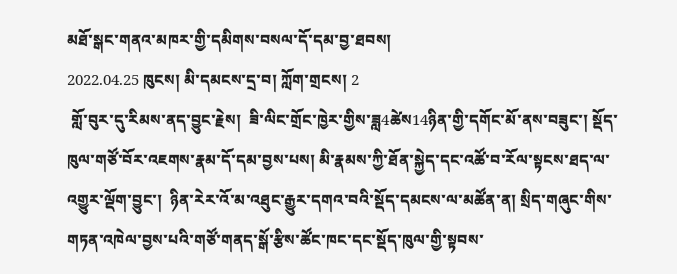མཐོ་སྒང་གནའ་མཁར་གྱི་དམིགས་བསལ་དོ་དམ་བྱ་ཐབས།
2022.04.25 ཁུངས། མི་དམངས་དྲ་བ། ཀློག་གྲངས། 2
 གློ་བུར་དུ་རིམས་ནད་བྱུང་རྗེས།  ཟི་ལིང་གྲོང་ཁྱེར་གྱིས་ཟླ4ཚེས14ཉིན་གྱི་དགོང་མོ་ནས་བཟུང་། སྡོད་ཁུལ་གཙོ་བོར་འཇགས་རྣམ་དོ་དམ་བྱས་པས། མི་རྣམས་ཀྱི་ཐོན་སྐྱེད་དང་འཚོ་བ་རོལ་སྟངས་ཐད་ལ་འགྱུར་ལྡོག་བྱུང་།  ཉིན་རེར་འོ་མ་འཐུང་རྒྱུར་དགའ་བའི་སྡོད་དམངས་ལ་མཚོན་ན། སྲིད་གཞུང་གིས་གཏན་འཁེལ་བྱས་པའི་གཙོ་གནད་སྒོ་རྩིས་ཚོང་ཁང་དང་སྡོད་ཁུལ་གྱི་སྟབས་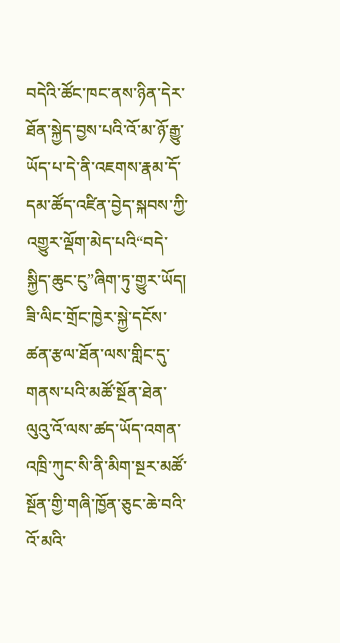བདེའི་ཚོང་ཁང་ནས་ཉིན་དེར་ཐོན་སྐྱེད་བྱས་པའི་འོ་མ་ཉོ་རྒྱུ་ཡོད་པ་དེ་ནི་འཇགས་རྣམ་དོ་དམ་ཚོད་འཛིན་བྱེད་སྐབས་ཀྱི་འགྱུར་ལྡོག་མེད་པའི“བདེ་སྐྱིད་ཆུང་ངུ”ཞིག་ཏུ་གྱུར་ཡོད།
ཟི་ལིང་གྲོང་ཁྱེར་སྐྱེ་དངོས་ཚན་རྩལ་ཐོན་ལས་གླིང་དུ་གནས་པའི་མཚོ་སྔོན་ཐེན་ལུའུ་འོ་ལས་ཚད་ཡོད་འགན་འཁྲི་ཀུང་སི་ནི་མིག་སྔར་མཚོ་སྔོན་གྱི་གཞི་ཁྱོན་ཅུང་ཆེ་བའི་འོ་མའི་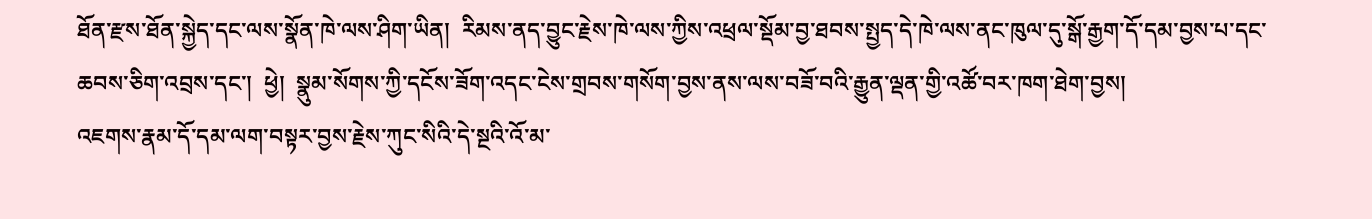ཐོན་རྫས་ཐོན་སྐྱེད་དང་ལས་སྣོན་ཁེ་ལས་ཤིག་ཡིན།  རིམས་ནད་བྱུང་རྗེས་ཁེ་ལས་ཀྱིས་འཕྲལ་སྡོམ་བྱ་ཐབས་སྤྱད་དེ་ཁེ་ལས་ནང་ཁུལ་དུ་སྒོ་རྒྱག་དོ་དམ་བྱས་པ་དང་ཆབས་ཅིག་འབྲས་དང་།  ཕྱེ།  སྣུམ་སོགས་ཀྱི་དངོས་ཟོག་འདང་ངེས་གྲབས་གསོག་བྱས་ནས་ལས་བཟོ་བའི་རྒྱུན་ལྡན་གྱི་འཚོ་བར་ཁག་ཐེག་བྱས།
འཇགས་རྣམ་དོ་དམ་ལག་བསྟར་བྱས་རྗེས་ཀུང་སིའི་དེ་སྔའི་འོ་མ་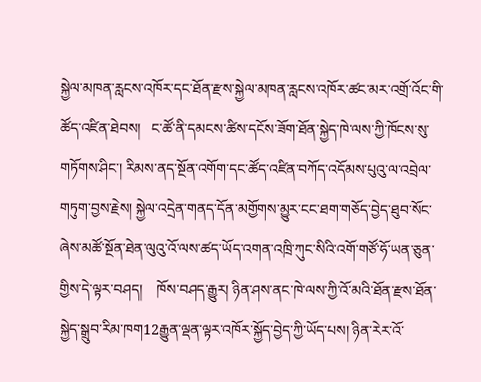སྐྱེལ་མཁན་རླངས་འཁོར་དང་ཐོན་རྫས་སྐྱེལ་མཁན་རླངས་འཁོར་ཚང་མར་འགྲོ་འོང་གི་ཚོད་འཛིན་ཐེབས།   ང་ཚོ་ནི་དམངས་ཚིས་དངོས་ཟོག་ཐོན་སྐྱེད་ཁེ་ལས་ཀྱི་ཁོངས་སུ་གཏོགས་ཤིང་། རིམས་ནད་སྔོན་འགོག་དང་ཚོད་འཛིན་བཀོད་འདོམས་པུའུ་ལ་འབྲེལ་གཏུག་བྱས་རྗེས། སྐྱེལ་འདྲེན་གནད་དོན་མགྱོགས་མྱུར་ངང་ཐག་གཅོད་བྱེད་ཐུབ་སོང་ཞེས་མཚོ་སྔོན་ཐེན་ལུའུ་འོ་ལས་ཚད་ཡོད་འགན་འཁྲི་ཀུང་སིའི་འགོ་གཙོ་ཧོ་ཡན་ཅུན་གྱིས་དེ་ལྟར་བཤད།    ཁོས་བཤད་རྒྱུར། ཉིན་ཤས་ནང་ཁེ་ལས་ཀྱི་འོ་མའི་ཐོན་རྫས་ཐོན་སྐྱེད་སྒྲུབ་རིམ་ཁག12རྒྱུན་ལྡན་ལྟར་འཁོར་སྐྱོད་བྱེད་ཀྱི་ཡོད་པས། ཉིན་རེར་འོ་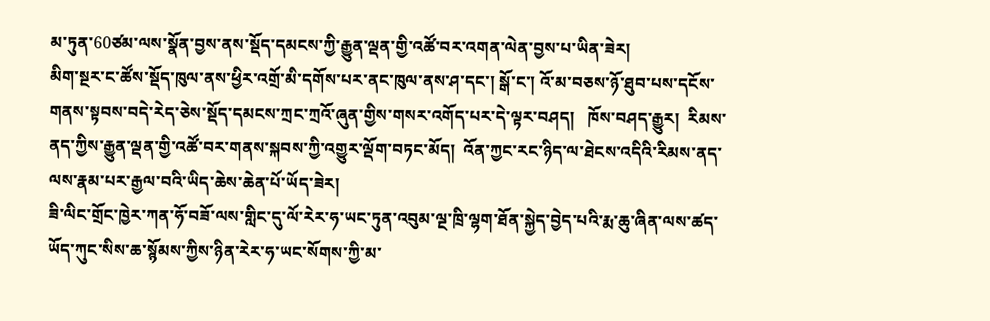མ་ཏུན་60ཙམ་ལས་སྣོན་བྱས་ནས་སྡོད་དམངས་ཀྱི་རྒྱུན་ལྡན་གྱི་འཚོ་བར་འགན་ལེན་བྱས་པ་ཡིན་ཟེར།
མིག་སྔར་ང་ཚོས་སྡོད་ཁུལ་ནས་ཕྱིར་འགྲོ་མི་དགོས་པར་ནང་ཁུལ་ནས་ཤ་དང་། སྒོ་ང་། འོ་མ་བཅས་ཉོ་ཐུབ་པས་དངོས་གནས་སྟབས་བདེ་རེད་ཅེས་སྡོད་དམངས་ཀྲང་ཀྲའོ་ཞུན་གྱིས་གསར་འགོད་པར་དེ་ལྟར་བཤད།   ཁོས་བཤད་རྒྱུར།  རིམས་ནད་ཀྱིས་རྒྱུན་ལྡན་གྱི་འཚོ་བར་གནས་སྐབས་ཀྱི་འགྱུར་ལྡོག་བཏང་མོད།  འོན་ཀྱང་རང་ཉིད་ལ་ཐེངས་འདིའི་རིམས་ནད་ལས་རྣམ་པར་རྒྱལ་བའི་ཡིད་ཆེས་ཆེན་པོ་ཡོད་ཟེར།
ཟི་ལིང་གྲོང་ཁྱེར་ཀན་ཧོ་བཟོ་ལས་གླིང་དུ་ལོ་རེར་ཧ་ཡང་ཏུན་འབུམ་ལྔ་ཁྲི་ལྷག་ཐོན་སྐྱེད་བྱེད་པའི་རྨ་ཆུ་ཞིན་ལས་ཚད་ཡོད་ཀུང་སིས་ཆ་སྙོམས་ཀྱིས་ཉིན་རེར་ཧ་ཡང་སོགས་ཀྱི་མ་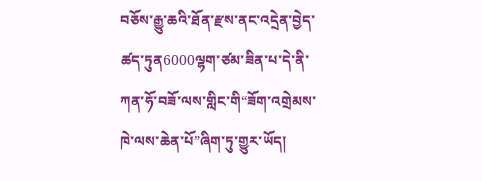བཅོས་རྒྱུ་ཆའི་ཐོན་རྫས་ནང་འདྲེན་བྱེད་ཚད་ཏུན6000ལྷག་ཙམ་ཟིན་པ་དེ་ནི་ཀན་ཧོ་བཟོ་ལས་གླིང་གི“ཟོག་འགྲེམས་ཁེ་ལས་ཆེན་པོ”ཞིག་ཏུ་གྱུར་ཡོད།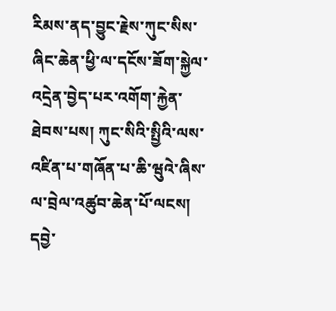རིམས་ནད་བྱུང་རྗེས་ཀུང་སིས་ཞིང་ཆེན་ཕྱི་ལ་དངོས་ཟོག་སྐྱེལ་འདྲེན་བྱེད་པར་འགོག་རྐྱེན་ཐེབས་པས། ཀུང་སིའི་སྤྱིའི་ལས་འཛིན་པ་གཞོན་པ་ཆི་ཝུའེ་ཞིས་ལ་བྲེལ་འཚུབ་ཆེན་པོ་ལངས།   དབྱེ་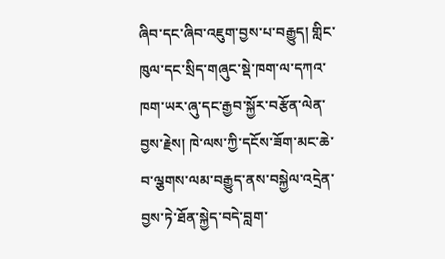ཞིབ་དང་ཞིབ་འཇུག་བྱས་པ་བརྒྱུད། གླིང་ཁུལ་དང་སྲིད་གཞུང་སྡེ་ཁག་ལ་དཀའ་ཁག་ཡར་ཞུ་དང་རྒྱབ་སྐྱོར་བརྩོན་ལེན་བྱས་རྗེས། ཁེ་ལས་ཀྱི་དངོས་ཟོག་མང་ཆེ་བ་ལྕགས་ལམ་བརྒྱུད་ནས་བསྐྱེལ་འདྲེན་བྱས་ཏེ་ཐོན་སྐྱེད་བདེ་བླག་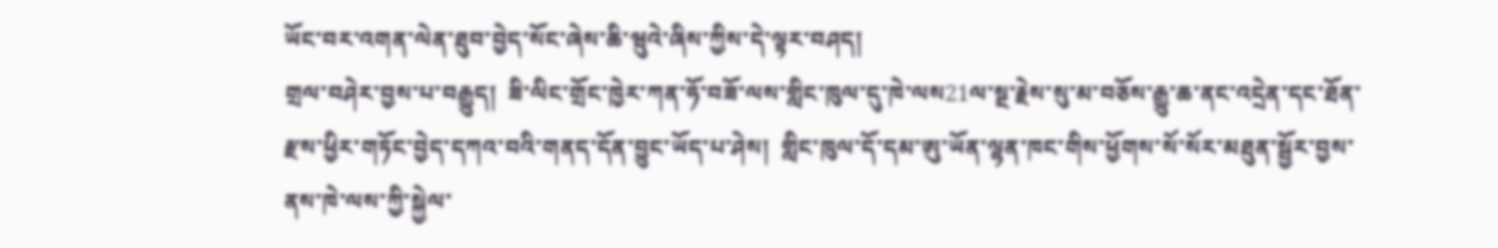ཡོང་བར་འགན་ལེན་ཐུབ་བྱེད་སོང་ཞེས་ཆི་ཝུའེ་ཞིས་ཀྱིས་དེ་ལྟར་བཤད།
གྲལ་བཤེར་བྱས་པ་བརྒྱུད།  ཟི་ལིང་གྲོང་ཁྱེར་ཀན་ཧོ་བཟོ་ལས་གླིང་ཁུལ་དུ་ཁེ་ལས21ལ་སྔ་རྗེས་སུ་མ་བཅོས་རྒྱུ་ཆ་ནང་འདྲེན་དང་ཐོན་རྫས་ཕྱིར་གཏོང་བྱེད་དཀའ་བའི་གནད་དོན་བྱུང་ཡོད་པ་ཤེས།  གླིང་ཁུལ་དོ་དམ་ཨུ་ཡོན་ལྷན་ཁང་གིས་ཕྱོགས་སོ་སོར་མཐུན་སྦྱོར་བྱས་ནས་ཁེ་ལས་ཀྱི་སྐྱེལ་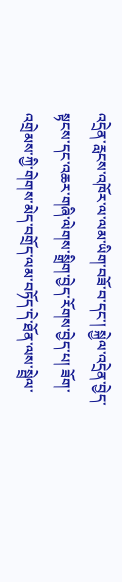འདྲེན་རླངས་འཁོར་ལ་ལམ་ཡིག་བཟོ་བ་དང་། སྐྱེལ་འདྲེན་བྱེད་སྟངས་དང་འཆར་གཞི་ལེགས་སྒྲིག་བྱེད་རོགས་བྱེད་པ། ཟོག་འགྲེམས་ཀྱི་གེགས་མེད་བགྲོད་ལམ་བཏོད་དེ་ཐོན་ལས་སྦྲེལ་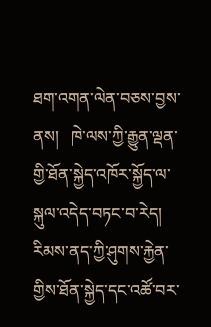ཐག་འགན་ལེན་བཅས་བྱས་ནས།   ཁེ་ལས་ཀྱི་རྒྱུན་ལྡན་གྱི་ཐོན་སྐྱེད་འཁོར་སྐྱོད་ལ་སྐུལ་འདེད་བཏང་བ་རེད། རིམས་ནད་ཀྱི་ཤུགས་རྐྱེན་གྱིས་ཐོན་སྐྱེད་དང་འཚོ་བར་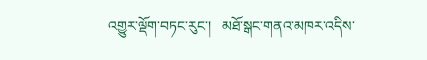འགྱུར་ལྡོག་བཏང་རུང་།   མཐོ་སྒང་གནའ་མཁར་འདིས་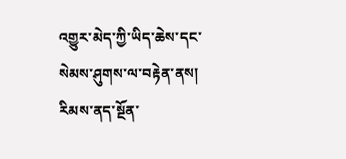འགྱུར་མེད་ཀྱི་ཡིད་ཆེས་དང་སེམས་ཤུགས་ལ་བརྟེན་ནས། རིམས་ནད་སྔོན་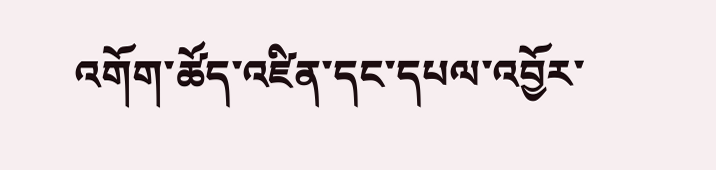འགོག་ཚོད་འཛིན་དང་དཔལ་འབྱོར་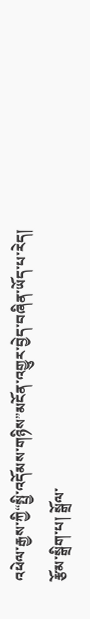འཕེལ་རྒྱས་ཀྱི“སྤྱི་འདོམས་གཉིས”མངོན་འགྱུར་བྱེད་བཞིན་ཡོད་པ་རེད།
རྩོམ་སྒྲིག་པ། སྒྲོལ་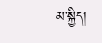མ་སྐྱིད།